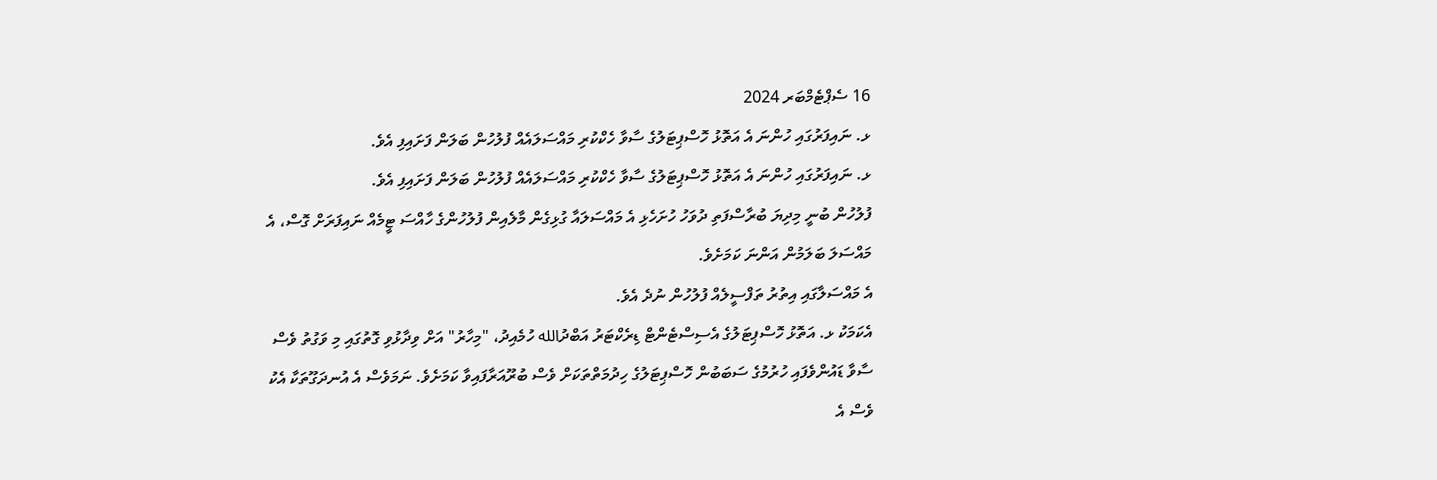16 ސެޕްޓެމްބަރ 2024
ޅ. ނައިފަރުގައި ހުންނަ އެ އަތޮޅު ހޮސްޕިޓަލުގެ ސާވާ ހެކްކުރި މައްސަލައެއް ފުލުހުން ބަލަން ފަށައިފި އެވެ.
ޅ. ނައިފަރުގައި ހުންނަ އެ އަތޮޅު ހޮސްޕިޓަލުގެ ސާވާ ހެކްކުރި މައްސަލައެއް ފުލުހުން ބަލަން ފަށައިފި އެވެ.
ފުލުހުން ބުނީ މިދިޔަ ބުރާސްފަތި ދުވަހު ހުށަހެޅި އެ މައްސަލައާ ގުޅިގެން މާލެއިން ފުލުހުންގެ ހާއްސަ ޓީމެއް ނައިފަރަށް ގޮސް، އެ މައްސަލަ ބަލަމުން އަންނަ ކަމަށެވެ.
އެ މައްސަލާގައި އިތުރު ތަފްސީލެއް ފުލުހުން ނުދެ އެވެ.
އެކަމަކު ޅ. އަތޮޅު ހޮސްޕިޓަލުގެ އެސިސްޓެންޓް ޑިރެކްޓަރު އަބްދުالله ހުމެއިދު، "މިހާރު" އަށް ވިދާޅުވި ގޮތުގައި މި ވަގުތު ވެސް ސާވާ ޑައުންވެފައި ހުރުމުގެ ސަބަބުން ހޮސްޕިޓަލުގެ ހިދުމަތްތަކަށް ވެސް ބުރޫއަރާފައިވާ ކަމަށެވެ. ނަމަވެސް އެ އުނދަގޫތަކާ އެކު ވެސް އެ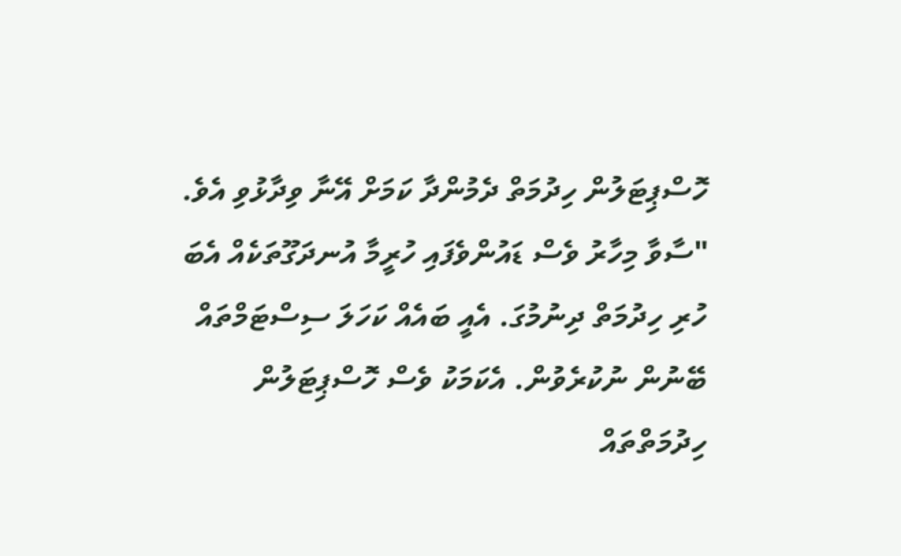ހޮސްޕިޓަލުން ހިދުމަތް ދެމުންދާ ކަމަށް އޭނާ ވިދާޅުވި އެވެ.
"ސާވާ މިހާރު ވެސް ޑައުންވެފައި ހުރީމާ އުނދަގޫތަކެއް އެބަ ހުރި ހިދުމަތް ދިނުމުގަ. އެއީ ބައެއް ކަހަލަ ސިސްޓަމްތައް ބޭނުން ނުކުރެވުން. އެކަމަކު ވެސް ހޮސްޕިޓަލުން ހިދުމަތްތައް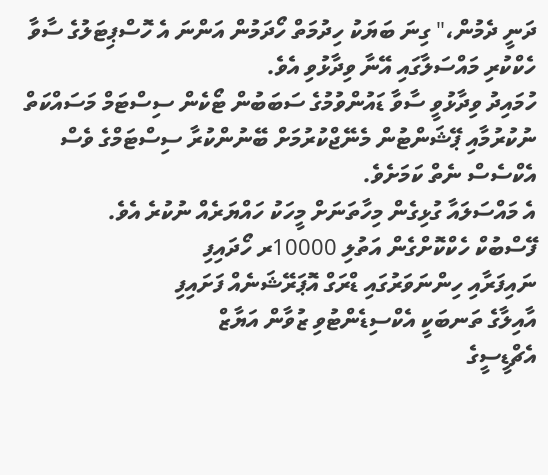ދަނީ ދެމުން،" ގިނަ ބަޔަކު ހިދުމަތް ހޯދަމުން އަންނަ އެ ހޮސްޕިޓަލުގެ ސާވާ ހެކްކުރި މައްސަލާގައި އޭނާ ވިދާޅުވި އެވެ.
ހުމައިދު ވިދާޅުވީ ސާވާ ޑައުންވުމުގެ ސަބަބުން ޓޯކެން ސިސްޓަމް މަސައްކަތް ނުކުރުމާއި ޕޭޝަންޓުން މެނޭޖްކުރުމަށް ބޭނުންކުރާ ސިސްޓަމްގެ ވެސް އެކްސެސް ނެތް ކަމަށެވެ.
އެ މައްސަލައާ ގުޅިގެން މިހާތަނަށް މީހަކު ހައްޔަރެއް ނުކުރެ އެވެ.
ފޭސްބުކް ހެކްކޮށްގެން އަތުލި 10000ރ ހޯދައިފި
ނައިފަރާއި ހިންނަވަރުގައި ޑްރަގް އޮޕަރޭޝަނެއް ފަށައިފި
އާއިލާގެ ތަނބަކީ އެކްސިޑެންޓުވި ޒުވާން އަޔާޒް
އެޗްޑީސީގެ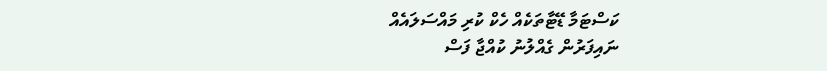ކަސްޓަމާ ޑޭޓާތަކެއް ހެކް ކުރި މައްސަލައެއް
ނައިފަރުން ގެއްލުނު ކުއްޖާ ފަސް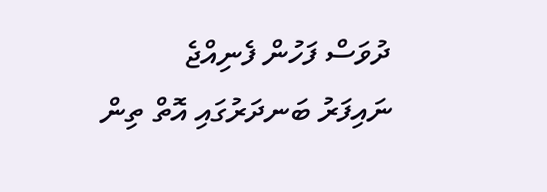ދުވަސް ފަހުން ފެނިއްޖެ
ނައިފަރު ބަނދަރުގައި އޮތް ތިން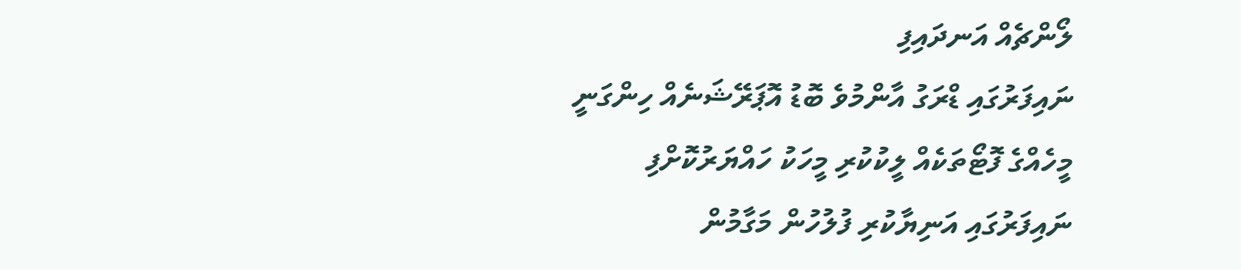ލޯންޗެއް އަނދައިފި
ނައިފަރުގައި ޑްރަގު އާންމުވެ ބޮޑު އޮޕަރޭޝަނެއް ހިންގަނީ
މީހެއްގެ ފޮޓޯތަކެއް ލީކުކުރި މީހަކު ހައްޔަރުކޮށްފި
ނައިފަރުގައި އަނިޔާކުރި ފުލުހުން މަގާމުން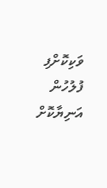ވަކިކޮށްފި
ފުލުހުން އަނިޔާކޮށް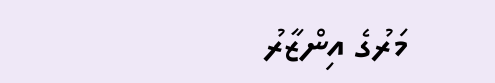މަރުގެ އިންޒާރު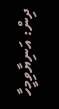ދިން: އަނިޔާވިމީހާ